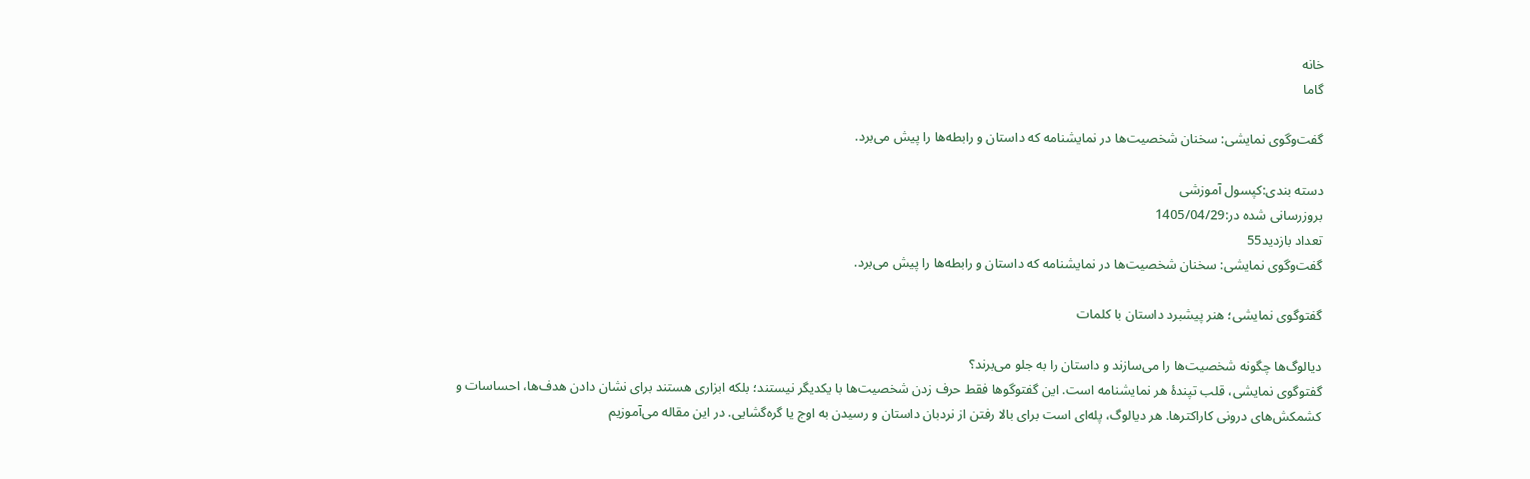خانه
گاما

گفت‌وگوی نمایشی: سخنان شخصیت‌ها در نمایشنامه که داستان و رابطه‌ها را پیش می‌برد.

دسته بندی:کپسول آموزشی
بروزرسانی شده در:1405/04/29
تعداد بازدید55
گفت‌وگوی نمایشی: سخنان شخصیت‌ها در نمایشنامه که داستان و رابطه‌ها را پیش می‌برد.

گفتوگوی نمایشی؛ هنر پیشبرد داستان با کلمات

دیالوگ‌ها چگونه شخصیت‌ها را می‌سازند و داستان را به جلو می‌برند؟
گفتوگوی نمایشی، قلب تپندهٔ هر نمایشنامه است. این گفتوگوها فقط حرف زدن شخصیت‌ها با یکدیگر نیستند؛ بلکه ابزاری هستند برای نشان دادن هدف‌ها، احساسات و کشمکش‌های درونی کاراکترها. هر دیالوگ، پله‌ای است برای بالا رفتن از نردبان داستان و رسیدن به اوج یا گره‌گشایی. در این مقاله می‌آموزیم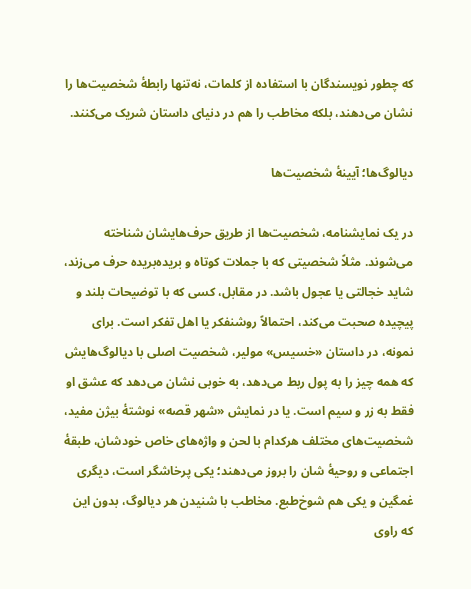که چطور نویسندگان با استفاده از کلمات، نه‌تنها رابطهٔ شخصیت‌ها را نشان می‌دهند، بلکه مخاطب را هم در دنیای داستان شریک می‌کنند.

دیالوگ‌ها؛ آیینهٔ شخصیت‌ها

در یک نمایشنامه، شخصیت‌ها از طریق حرف‌هایشان شناخته می‌شوند. مثلاً شخصیتی که با جملات کوتاه و بریده‌بریده حرف می‌زند، شاید خجالتی یا عجول باشد. در مقابل، کسی که با توضیحات بلند و پیچیده صحبت می‌کند، احتمالاً روشنفکر یا اهل تفکر است. برای نمونه، در داستان «خسیس» مولیر، شخصیت اصلی با دیالوگ‌هایش که همه چیز را به پول ربط می‌دهد، به خوبی نشان می‌دهد که عشق او فقط به زر و سیم است. یا در نمایش «شهر قصه» نوشتهٔ بیژن مفید، شخصیت‌های مختلف هرکدام با لحن و واژه‌های خاص خودشان، طبقهٔ اجتماعی و روحیهٔ شان را بروز می‌دهند؛ یکی پرخاشگر است، دیگری غمگین و یکی هم شوخ‌طبع. مخاطب با شنیدن هر دیالوگ، بدون این که راوی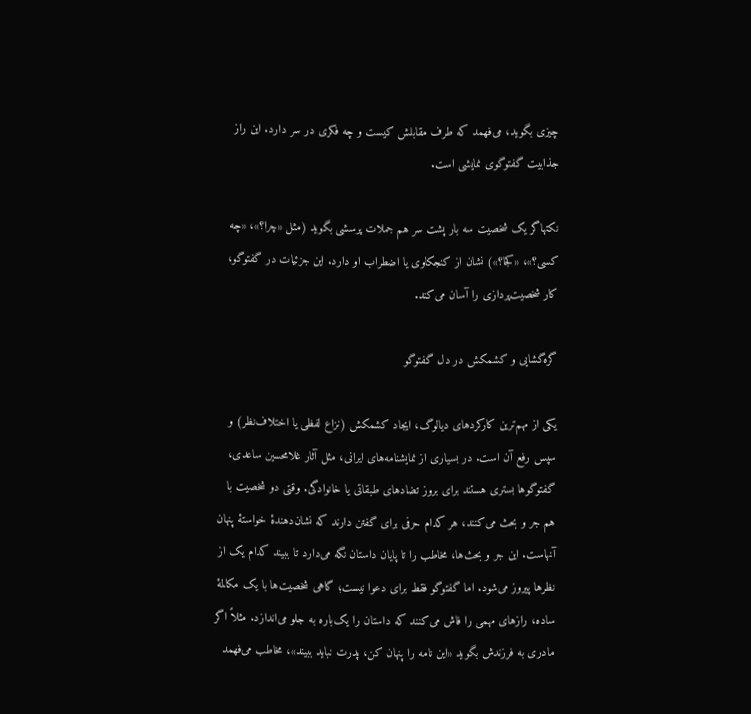چیزی بگوید، می‌فهمد که طرف مقابلش کیست و چه فکری در سر دارد. این راز جذابیت گفتوگوی نمایشی است.

نکتهاگر یک شخصیت سه بار پشت سر هم جملات پرسشی بگوید (مثل «چرا؟»، «چه کسی؟»، «کجا؟») نشان از کنجکاوی یا اضطراب او دارد. این جزئیات در گفتوگو، کار شخصیت‌پردازی را آسان می‌کند.

گره‌گشایی و کشمکش در دل گفتوگو

یکی از مهم‌ترین کارکردهای دیالوگ، ایجاد کشمکش (نزاع لفظی یا اختلاف‌نظر) و سپس رفع آن است. در بسیاری از نمایشنامه‌های ایرانی، مثل آثار غلامحسین ساعدی، گفتوگوها بستری هستند برای بروز تضادهای طبقاتی یا خانوادگی. وقتی دو شخصیت با هم جر و بحث می‌کنند، هر کدام حرفی برای گفتن دارند که نشان‌دهندهٔ خواستهٔ پنهان آنهاست. این جر و بحث‌ها، مخاطب را تا پایان داستان نگه می‌دارد تا ببیند کدام یک از نظرها پیروز می‌شود. اما گفتوگو فقط برای دعوا نیست؛ گاهی شخصیت‌ها با یک مکالمهٔ ساده، رازهای مهمی را فاش می‌کنند که داستان را یک‌باره به جلو می‌اندازد. مثلاً اگر مادری به فرزندش بگوید «این نامه را پنهان کن، پدرت نباید ببیند»، مخاطب می‌فهمد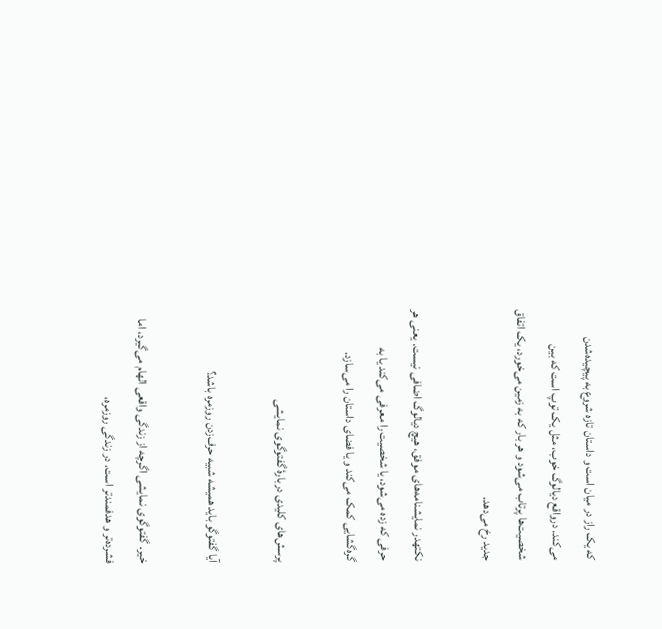که یک راز در میان است و داستان تازه شروع به پیچیده‌شدن می‌کند. درواقع دیالوگ خوب، مثل یک توپ است که بین شخصیت‌ها پرتاب می‌شود و هر بار که به زمین می‌خورد، یک اتفاق جدید رخ می‌دهد.

نکتهدر نمایشنامه‌های موفق، هیچ دیالوگ اضافی نیست. یعنی هر حرفی که زده می‌شود، یا شخصیت را معرفی می‌کند یا به گره‌گشایی کمک می‌کند و یا فضای داستان را می‌سازد.

پرسش‌های کلیدی دربارهٔ گفتوگوی نمایشی

آیا گفتوگو باید همیشه شبیه حرف‌زدن روزمره باشد؟

خیر. گفتوگوی نمایشی اگرچه از زندگی واقعی الهام می‌گیرد، اما فشرده‌تر و هدفمندتر است. در زندگی روزمره،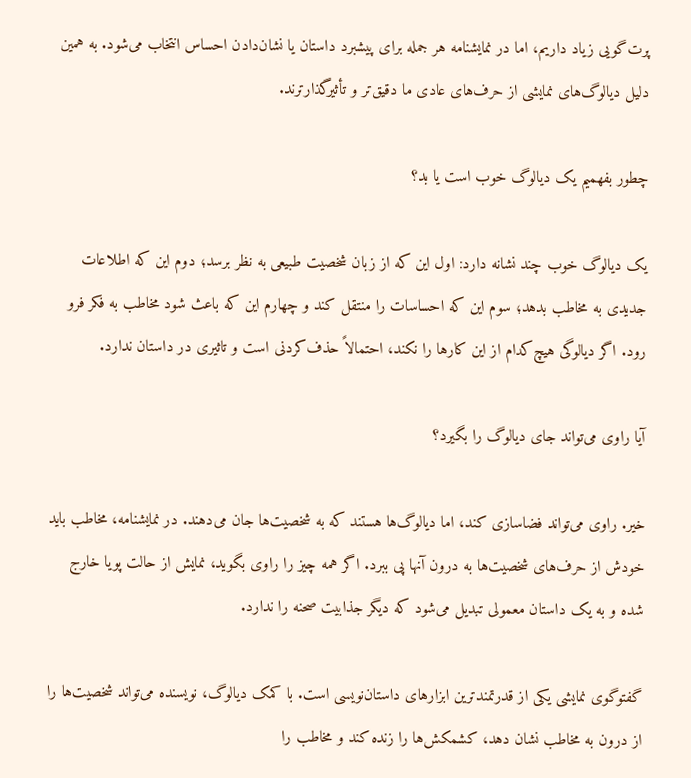پرت‌گویی زیاد داریم، اما در نمایشنامه هر جمله برای پیشبرد داستان یا نشان‌دادن احساس انتخاب می‌شود. به همین دلیل دیالوگ‌های نمایشی از حرف‌های عادی ما دقیق‌تر و تأثیرگذارترند.

چطور بفهمیم یک دیالوگ خوب است یا بد؟

یک دیالوگ خوب چند نشانه دارد: اول این که از زبان شخصیت طبیعی به نظر برسد؛ دوم این که اطلاعات جدیدی به مخاطب بدهد؛ سوم این که احساسات را منتقل کند و چهارم این که باعث شود مخاطب به فکر فرو رود. اگر دیالوگی هیچ‌کدام از این کارها را نکند، احتمالاً حذف‌کردنی است و تاثیری در داستان ندارد.

آیا راوی می‌تواند جای دیالوگ را بگیرد؟

خیر. راوی می‌تواند فضاسازی کند، اما دیالوگ‌ها هستند که به شخصیت‌ها جان می‌دهند. در نمایشنامه، مخاطب باید خودش از حرف‌های شخصیت‌ها به درون آنها پی ببرد. اگر همه چیز را راوی بگوید، نمایش از حالت پویا خارج شده و به یک داستان معمولی تبدیل می‌شود که دیگر جذابیت صحنه را ندارد.

گفتوگوی نمایشی یکی از قدرتمندترین ابزارهای داستان‌نویسی است. با کمک دیالوگ، نویسنده می‌تواند شخصیت‌ها را از درون به مخاطب نشان دهد، کشمکش‌ها را زنده کند و مخاطب را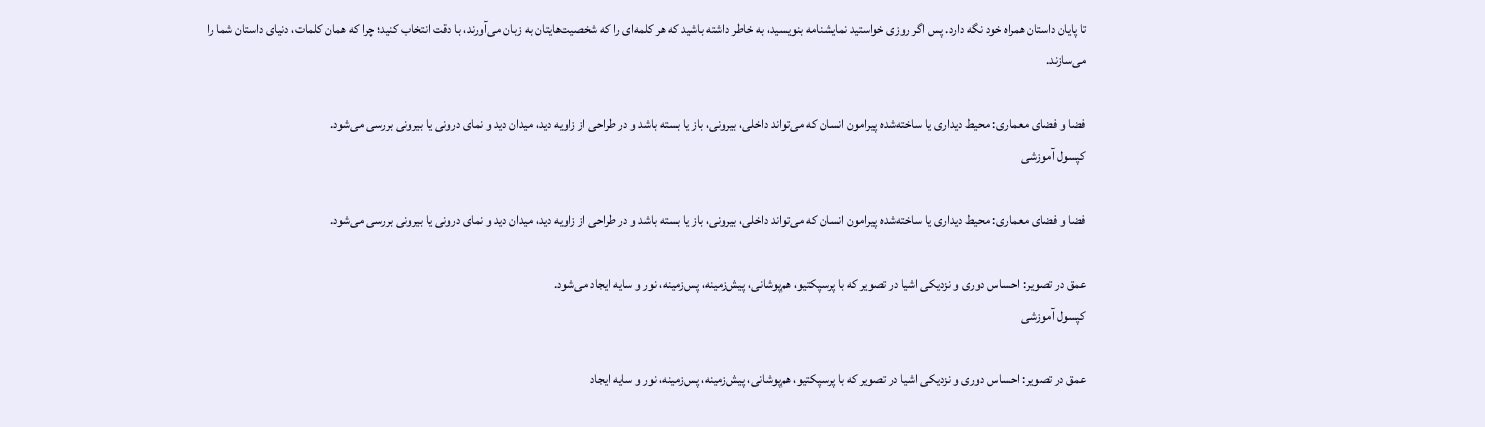تا پایان داستان همراه خود نگه دارد. پس اگر روزی خواستید نمایشنامه بنویسید، به خاطر داشته باشید که هر کلمه‌ای را که شخصیت‌هایتان به زبان می‌آورند، با دقت انتخاب کنید؛ چرا که همان کلمات، دنیای داستان شما را می‌سازند.

فضا و فضای معماری: محیط دیداری یا ساخته‌شده پیرامون انسان که می‌تواند داخلی، بیرونی، باز یا بسته باشد و در طراحی از زاویه دید، میدان دید و نمای درونی یا بیرونی بررسی می‌شود.
کپسول آموزشی

فضا و فضای معماری: محیط دیداری یا ساخته‌شده پیرامون انسان که می‌تواند داخلی، بیرونی، باز یا بسته باشد و در طراحی از زاویه دید، میدان دید و نمای درونی یا بیرونی بررسی می‌شود.

عمق در تصویر: احساس دوری و نزدیکی اشیا در تصویر که با پرسپکتیو، هم‌پوشانی، پیش‌زمینه، پس‌زمینه، نور و سایه ایجاد می‌شود.
کپسول آموزشی

عمق در تصویر: احساس دوری و نزدیکی اشیا در تصویر که با پرسپکتیو، هم‌پوشانی، پیش‌زمینه، پس‌زمینه، نور و سایه ایجاد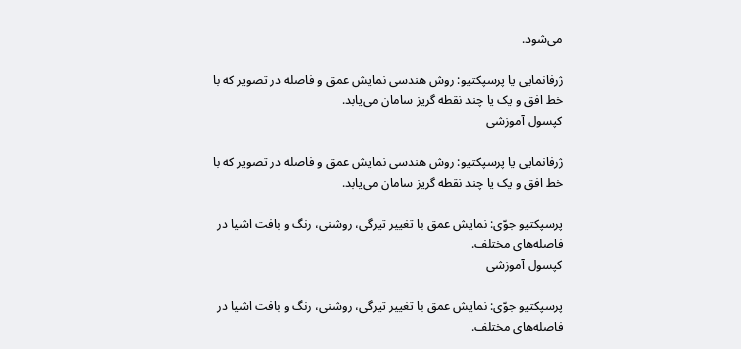می‌شود.

ژرفانمایی یا پرسپکتیو: روش هندسی نمایش عمق و فاصله در تصویر که با خط افق و یک یا چند نقطه گریز سامان می‌یابد.
کپسول آموزشی

ژرفانمایی یا پرسپکتیو: روش هندسی نمایش عمق و فاصله در تصویر که با خط افق و یک یا چند نقطه گریز سامان می‌یابد.

پرسپکتیو جوّی: نمایش عمق با تغییر تیرگی، روشنی، رنگ و بافت اشیا در فاصله‌های مختلف.
کپسول آموزشی

پرسپکتیو جوّی: نمایش عمق با تغییر تیرگی، روشنی، رنگ و بافت اشیا در فاصله‌های مختلف.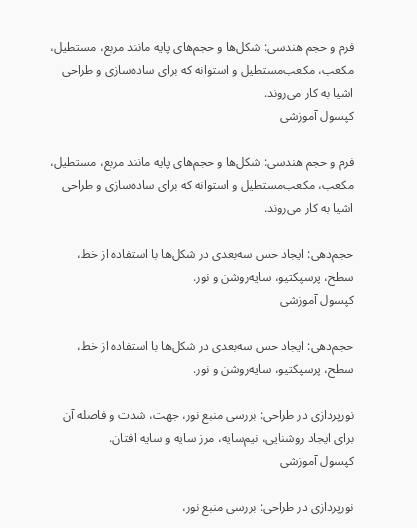فرم و حجم هندسی: شکل‌ها و حجم‌های پایه مانند مربع، مستطیل، مکعب، مکعب‌مستطیل و استوانه که برای ساده‌سازی و طراحی اشیا به کار می‌روند.
کپسول آموزشی

فرم و حجم هندسی: شکل‌ها و حجم‌های پایه مانند مربع، مستطیل، مکعب، مکعب‌مستطیل و استوانه که برای ساده‌سازی و طراحی اشیا به کار می‌روند.

حجم‌دهی: ایجاد حس سه‌بعدی در شکل‌ها با استفاده از خط، سطح، پرسپکتیو، سایه‌روشن و نور.
کپسول آموزشی

حجم‌دهی: ایجاد حس سه‌بعدی در شکل‌ها با استفاده از خط، سطح، پرسپکتیو، سایه‌روشن و نور.

نورپردازی در طراحی: بررسی منبع نور، جهت، شدت و فاصله آن برای ایجاد روشنایی، نیم‌سایه، مرز سایه و سایه افتان.
کپسول آموزشی

نورپردازی در طراحی: بررسی منبع نور،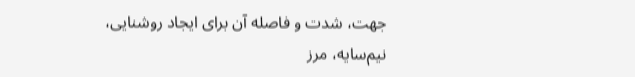جهت، شدت و فاصله آن برای ایجاد روشنایی، نیم‌سایه، مرز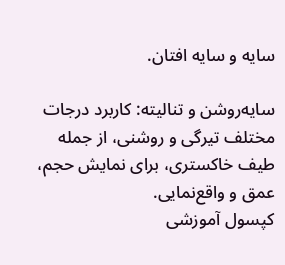سایه و سایه افتان.

سایه‌روشن و تنالیته: کاربرد درجات مختلف تیرگی و روشنی، از جمله طیف خاکستری، برای نمایش حجم، عمق و واقع‌نمایی.
کپسول آموزشی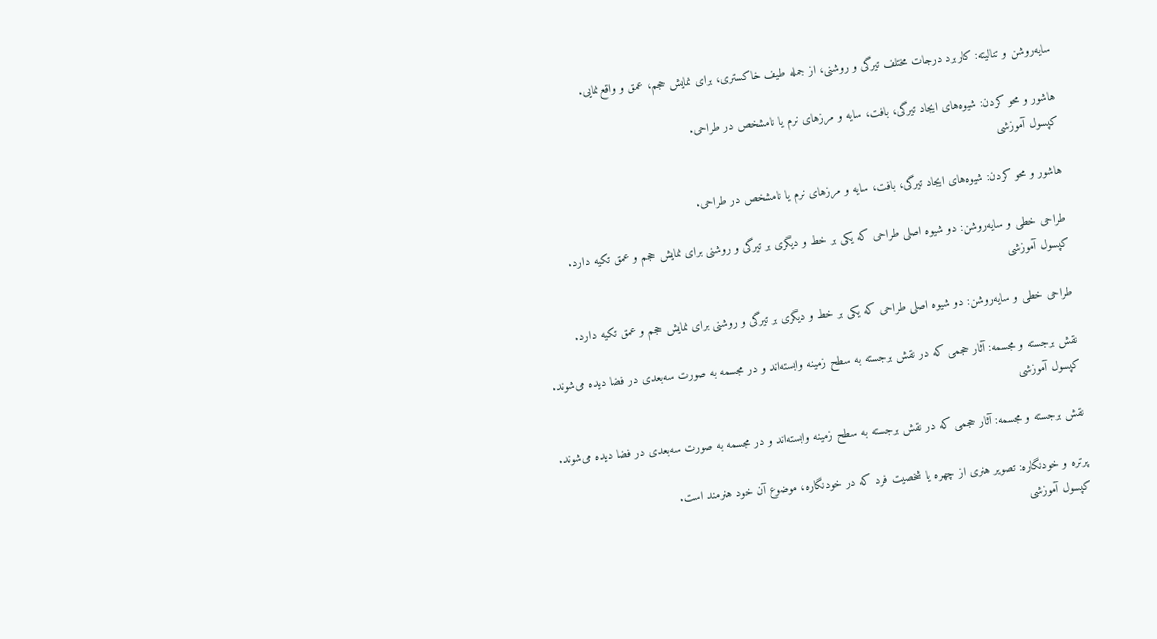سایه‌روشن و تنالیته: کاربرد درجات مختلف تیرگی و روشنی، از جمله طیف خاکستری، برای نمایش حجم، عمق و واقع‌نمایی.

هاشور و محو کردن: شیوه‌های ایجاد تیرگی، بافت، سایه و مرزهای نرم یا نامشخص در طراحی.
کپسول آموزشی

هاشور و محو کردن: شیوه‌های ایجاد تیرگی، بافت، سایه و مرزهای نرم یا نامشخص در طراحی.

طراحی خطی و سایه‌روشن: دو شیوه اصلی طراحی که یکی بر خط و دیگری بر تیرگی و روشنی برای نمایش حجم و عمق تکیه دارد.
کپسول آموزشی

طراحی خطی و سایه‌روشن: دو شیوه اصلی طراحی که یکی بر خط و دیگری بر تیرگی و روشنی برای نمایش حجم و عمق تکیه دارد.

نقش برجسته و مجسمه: آثار حجمی که در نقش برجسته به سطح زمینه وابسته‌اند و در مجسمه به صورت سه‌بعدی در فضا دیده می‌شوند.
کپسول آموزشی

نقش برجسته و مجسمه: آثار حجمی که در نقش برجسته به سطح زمینه وابسته‌اند و در مجسمه به صورت سه‌بعدی در فضا دیده می‌شوند.

پرتره و خودنگاره: تصویر هنری از چهره یا شخصیت فرد که در خودنگاره، موضوع آن خود هنرمند است.
کپسول آموزشی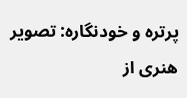پرتره و خودنگاره: تصویر هنری از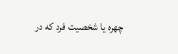چهره یا شخصیت فرد که در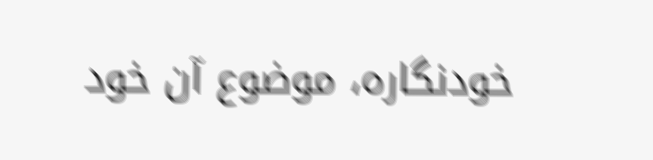خودنگاره، موضوع آن خود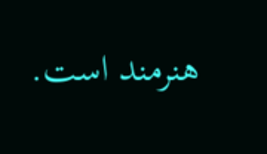هنرمند است.